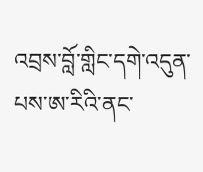འབྲས་བློ་གླིང་དགེ་འདུན་པས་ཨ་རིའི་ནང་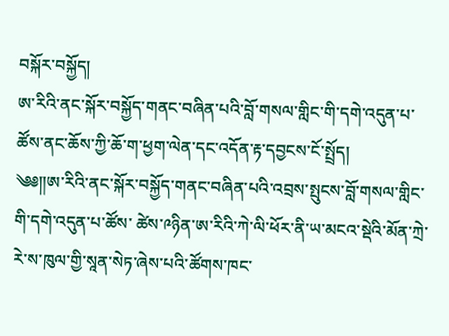བསྐོར་བསྐྱོད།
ཨ་རིའི་ནང་སྐོར་བསྐྱོད་གནང་བཞིན་པའི་བློ་གསལ་གླིང་གི་དགེ་འདུན་པ་ཚོས་ནང་ཆོས་ཀྱི་ཆོ་ག་ཕྱག་ལེན་དང་འདོན་རྟ་དབྱངས་ངོ་སྤྲོད།
༄༅༎ཨ་རིའི་ནང་སྐོར་བསྐྱོད་གནང་བཞིན་པའི་འབྲས་སྤུངས་བློ་གསལ་གླིང་གི་དགེ་འདུན་པ་ཚོས་ ཚེས་༩ཉིན་ཨ་རིའི་ཀེ་ལི་ཕོར་ནི་ཡ་མངའ་སྡེའི་མོན་ཀྲེ་རེ་ས་ཁུལ་གྱི་སཱན་སེཏ་ཞེས་པའི་ཚོགས་ཁང་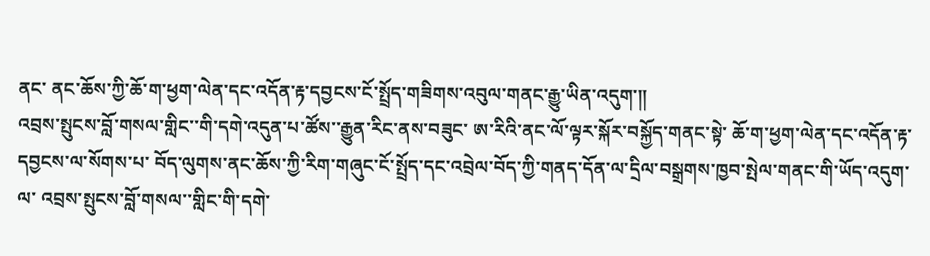ནང་ ནང་ཆོས་ཀྱི་ཆོ་ག་ཕྱག་ལེན་དང་འདོན་རྟ་དབྱངས་ངོ་སྤྲོད་གཟིགས་འབུལ་གནང་རྒྱུ་ཡིན་འདུག་༎
འབྲས་སྤུངས་བློ་གསལ་གླིང་་གི་དགེ་འདུན་པ་ཚོས་་རྒྱུན་རིང་ནས་བཟུང་ ཨ་རིའི་ནང་ལོ་ལྟར་སྐོར་བསྐྱོད་གནང་སྟེ་ ཆོ་ག་ཕྱག་ལེན་དང་འདོན་རྟ་དབྱངས་ལ་སོགས་པ་ བོད་ལུགས་ནང་ཆོས་ཀྱི་རིག་གཞུང་ངོ་སྤྲོད་དང་འབྲེལ་བོད་ཀྱི་གནད་དོན་ལ་དྲིལ་བསྒྲགས་ཁྱབ་སྤེལ་གནང་གི་ཡོད་འདུག་ལ་ འབྲས་སྤུངས་བློ་གསལ་་གླིང་གི་དགེ་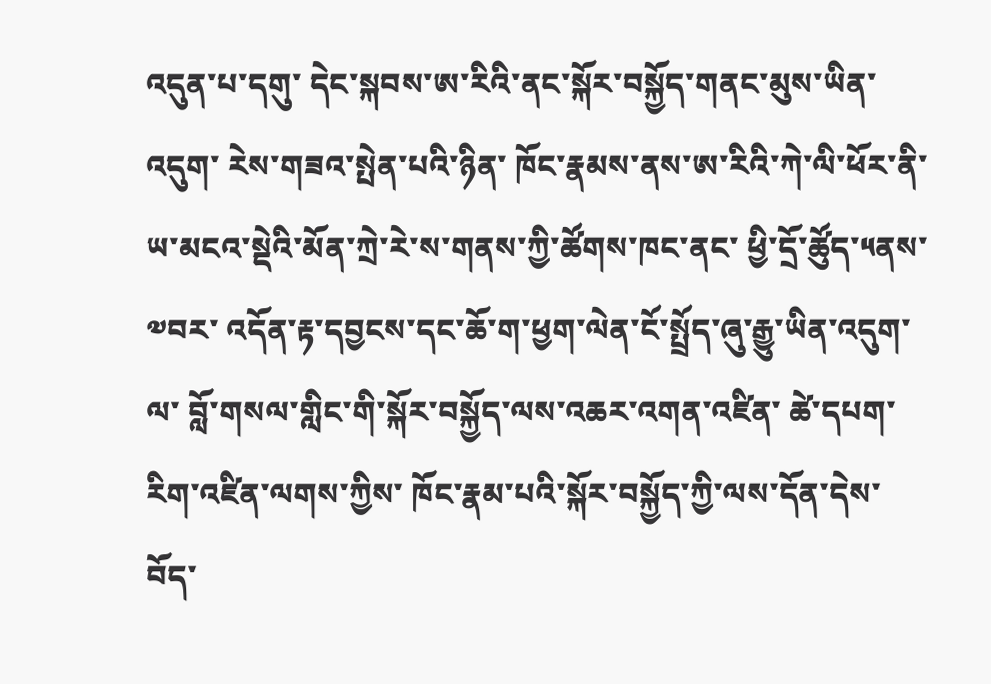འདུན་པ་དགུ་ དེང་སྐབས་ཨ་རིའི་ནང་སྐོར་བསྐྱོད་གནང་མུས་ཡིན་འདུག་ རེས་གཟའ་སྤེན་པའི་ཉིན་ ཁོང་རྣམས་ནས་ཨ་རིའི་ཀེ་ལི་ཕོར་ནི་ཡ་མངའ་སྡེའི་མོན་ཀྲེ་རེ་ས་གནས་ཀྱི་ཚོགས་ཁང་ནང་ ཕྱི་དྲོ་ཚོུད་༥ནས་༧བར་ འདོན་རྟ་དབྱངས་དང་ཆོ་ག་ཕྱག་ལེན་ངོ་སྤྲོད་ཞུ་རྒྱུ་ཡིན་འདུག་ལ་ བློ་གསལ་གླིང་གི་སྐོར་བསྐྱོད་ལས་འཆར་འགན་འཛིན་ ཚེ་དཔག་རིག་འཛིན་ལགས་ཀྱིས་ ཁོང་རྣམ་པའི་སྐོར་བསྐྱོད་ཀྱི་ལས་དོན་དེས་བོད་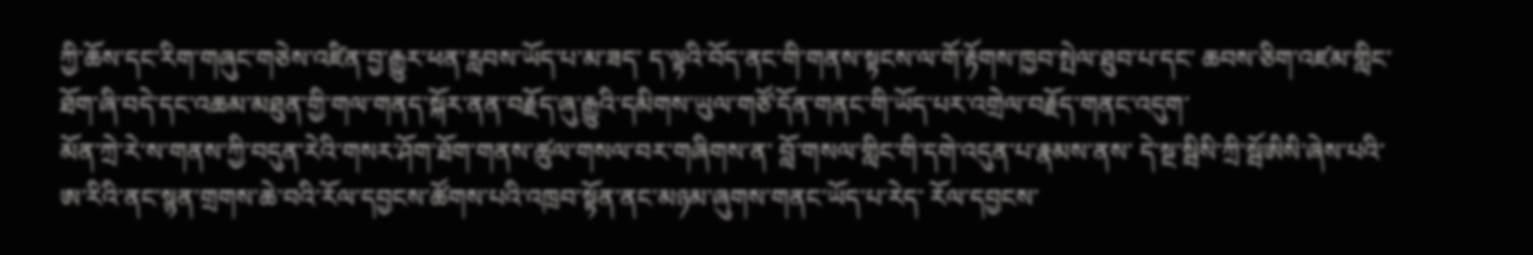ཀྱི་ཆོས་དང་རིག་གཞུང་གཅེས་འཛིན་བྱ་རྒྱུར་ཕན་རླབས་ཡོད་པ་མ་ཟད་ ད་ལྟའི་བོད་ནང་གི་གནས་སྟངས་ལ་གོ་རྟོགས་ཁྱབ་སྤེལ་ཐུབ་པ་དང་ ཆབས་ཅིག་འཛམ་གླིང་ཐོག་ཞི་བདེ་དང་འཆམ་མཐུན་གྱི་གལ་གནད་སྐོར་ནན་བརྗོད་ཞུ་རྒྱུའི་དམིགས་ཡུལ་གཙོ་དོན་གནང་གི་ཡོད་པར་འགྲེལ་བརྗོད་གནང་འདུག་
མོན་ཀྲེ་རེ་ས་གནས་ཀྱི་བདུན་རེའི་གསར་ཤོག་ཐོག་གནས་ཚུལ་གསལ་བར་གཞིགས་ན་ བློ་གསལ་གླིང་གི་དགེ་འདུན་པ་རྣམས་ནས་ དེ་སྔ་སྦིསི་ཀྲི་སྦོཨིསི་ཞེས་པའི་ཨ་རིའི་ནང་སྙན་གྲགས་ཆེ་བའི་རོལ་དབྱངས་ཚོགས་པའི་འཁྲབ་སྟོན་ནང་མཉམ་ཞུགས་གནང་ཡོད་པ་རེད་ རོལ་དབྱངས་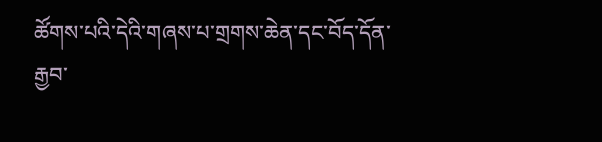ཚོགས་པའི་དེའི་གཞས་པ་གྲགས་ཆེན་དང་བོད་དོན་རྒྱབ་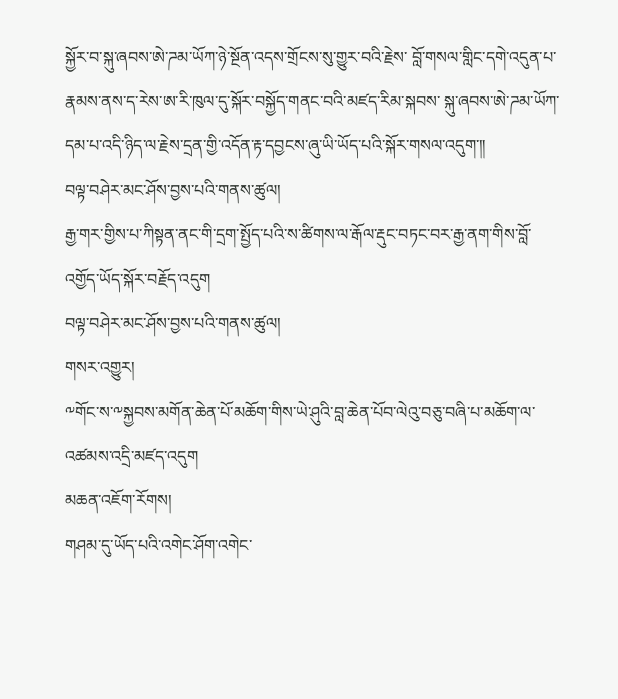སྐྱོར་བ་སྐུ་ཞབས་ཨེ་ཌམ་ཡོཀ་ཉེ་སྔོན་འདས་གྲོངས་སུ་གྱུར་བའི་རྗེས་ བློ་གསལ་གླིང་དགེ་འདུན་པ་རྣམས་ནས་ད་རེས་ཨ་རི་ཁུལ་དུ་སྐོར་བསྐྱོད་གནང་བའི་མཛད་རིམ་སྐབས་ སྐུ་ཞབས་ཨེ་ཌམ་ཡོཀ་དམ་པ་འདི་ཉིད་ལ་རྗེས་དྲན་གྱི་འདོན་རྟ་དབྱངས་ཞུ་ཡི་ཡོད་པའི་སྐོར་གསལ་འདུག་༎
བལྟ་བཤེར་མང་ཤོས་བྱས་པའི་གནས་ཚུལ།
རྒྱ་གར་གྱིས་པ་ཀིསྟན་ནང་གི་དྲག་སྤྱོད་པའི་ས་ཚིགས་ལ་རྒོལ་རྡུང་བཏང་བར་རྒྱ་ནག་གིས་བློ་འགྱོད་ཡོད་སྐོར་བརྗོད་འདུག
བལྟ་བཤེར་མང་ཤོས་བྱས་པའི་གནས་ཚུལ།
གསར་འགྱུར།
༸གོང་ས་༸སྐྱབས་མགོན་ཆེན་པོ་མཆོག་གིས་ཡེ་ཤུའི་བླ་ཆེན་པོབ་ལེའུ་བཅུ་བཞི་པ་མཆོག་ལ་འཚམས་འདྲི་མཛད་འདུག
མཆན་འཇོག་རོགས།
གཤམ་དུ་ཡོད་པའི་འགེང་ཤོག་འགེང་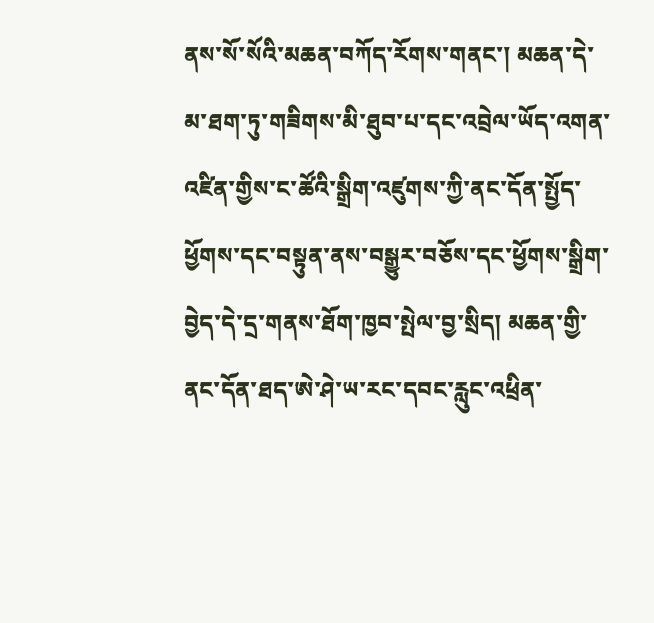ནས་སོ་སོའི་མཆན་བཀོད་རོགས་གནང་། མཆན་དེ་མ་ཐག་ཏུ་གཟིགས་མི་ཐུབ་པ་དང་འབྲེལ་ཡོད་འགན་འཛིན་གྱིས་ང་ཚོའི་སྒྲིག་འཛུགས་ཀྱི་ནང་དོན་སྤྱོད་ཕྱོགས་དང་བསྟུན་ནས་བསྒྱུར་བཅོས་དང་ཕྱོགས་སྒྲིག་བྱེད་དེ་དྲ་གནས་ཐོག་ཁྱབ་སྤེལ་བྱ་སྲིད། མཆན་གྱི་ནང་དོན་ཐད་ཨེ་ཤེ་ཡ་རང་དབང་རླུང་འཕྲིན་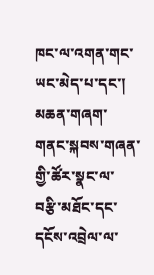ཁང་ལ་འགན་གང་ཡང་མེད་པ་དང་། མཆན་གཞག་གནང་སྐབས་གཞན་གྱི་ཚོར་སྣང་ལ་བརྩི་མཐོང་དང་དངོས་འབྲེལ་ལ་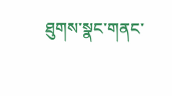ཐུགས་སྣང་གནང་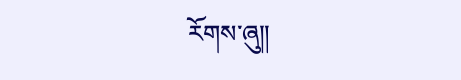རོགས་ཞུ༎